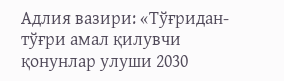Адлия вазири: «Тўғридан-тўғри амал қилувчи қонунлар улуши 2030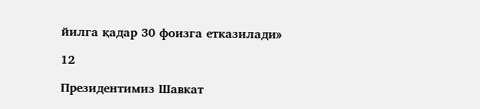йилга қадар 30 фоизга етказилади»

12

Президентимиз Шавкат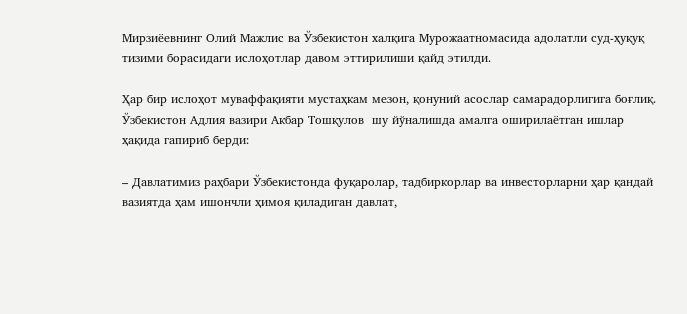Мирзиёевнинг Олий Мажлис ва Ўзбекистон халқига Мурожаатномасида адолатли суд-ҳуқуқ тизими борасидаги ислоҳотлар давом эттирилиши қайд этилди.

Ҳар бир ислоҳот муваффақияти мустаҳкам мезон, қонуний асослар самарадорлигига боғлиқ. Ўзбекистон Адлия вазири Акбар Тошқулов  шу йўналишда амалга оширилаётган ишлар ҳақида гапириб берди:

– Давлатимиз раҳбари Ўзбекистонда фуқаролар, тадбиркорлар ва инвесторларни ҳар қандай вазиятда ҳам ишончли ҳимоя қиладиган давлат,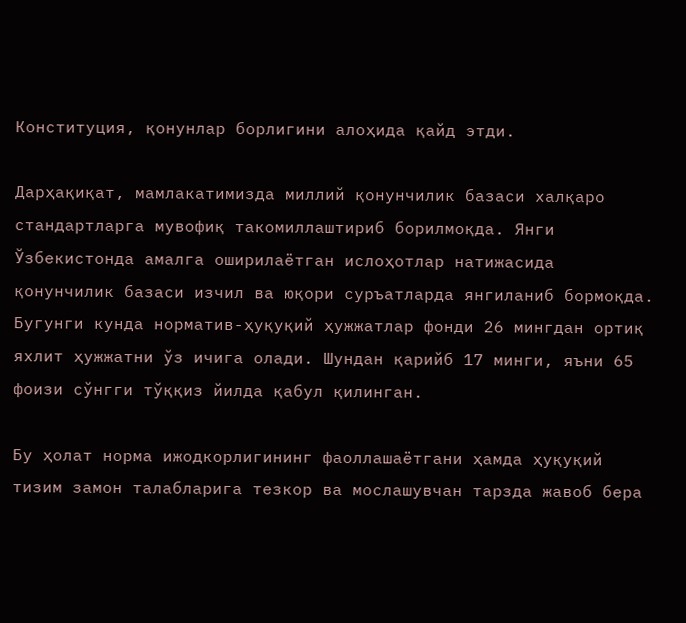Конституция, қонунлар борлигини алоҳида қайд этди.

Дарҳақиқат, мамлакатимизда миллий қонунчилик базаси халқаро стандартларга мувофиқ такомиллаштириб борилмоқда. Янги Ўзбекистонда амалга оширилаётган ислоҳотлар натижасида қонунчилик базаси изчил ва юқори суръатларда янгиланиб бормоқда. Бугунги кунда норматив-ҳуқуқий ҳужжатлар фонди 26 мингдан ортиқ яхлит ҳужжатни ўз ичига олади. Шундан қарийб 17 минги, яъни 65 фоизи сўнгги тўққиз йилда қабул қилинган.

Бу ҳолат норма ижодкорлигининг фаоллашаётгани ҳамда ҳуқуқий тизим замон талабларига тезкор ва мослашувчан тарзда жавоб бера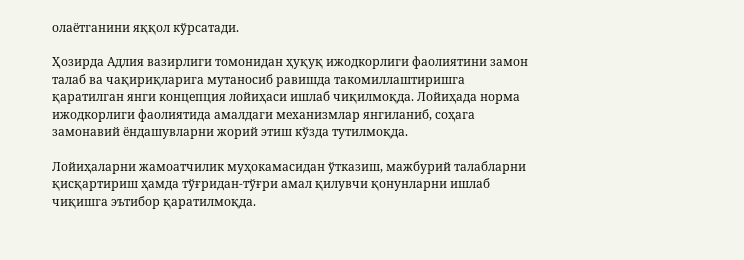олаётганини яққол кўрсатади.

Ҳозирда Адлия вазирлиги томонидан ҳуқуқ ижодкорлиги фаолиятини замон талаб ва чақириқларига мутаносиб равишда такомиллаштиришга қаратилган янги концепция лойиҳаси ишлаб чиқилмоқда. Лойиҳада норма ижодкорлиги фаолиятида амалдаги механизмлар янгиланиб, соҳага замонавий ёндашувларни жорий этиш кўзда тутилмоқда.

Лойиҳаларни жамоатчилик муҳокамасидан ўтказиш, мажбурий талабларни қисқартириш ҳамда тўғридан-тўғри амал қилувчи қонунларни ишлаб чиқишга эътибор қаратилмоқда.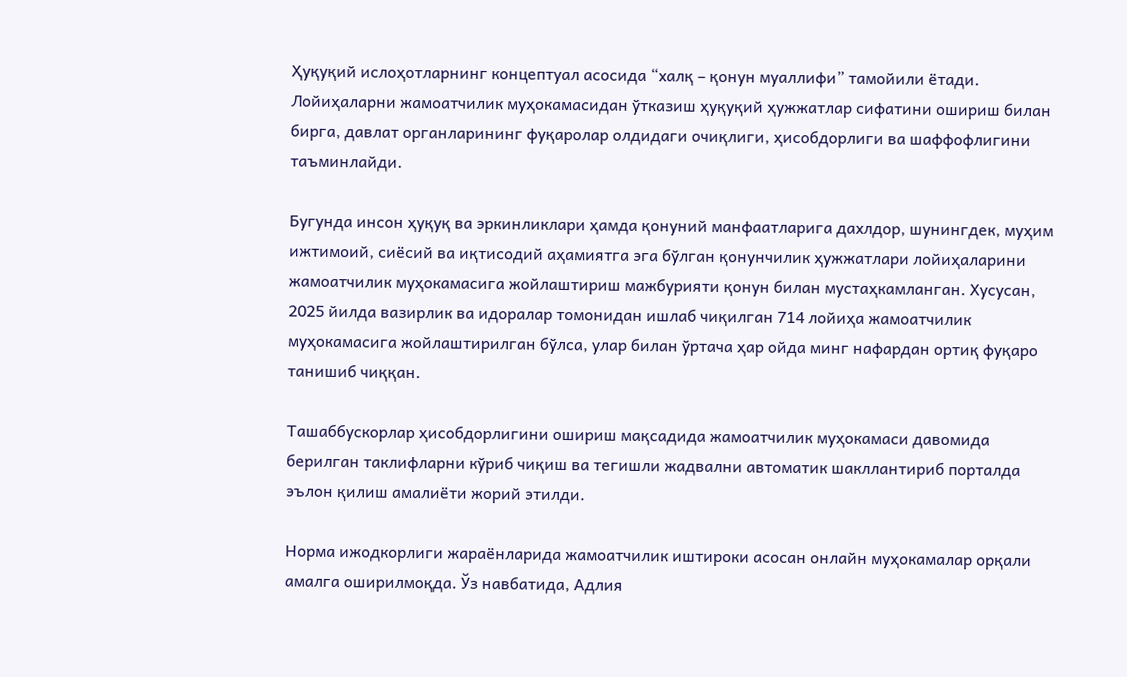Ҳуқуқий ислоҳотларнинг концептуал асосида “халқ – қонун муаллифи” тамойили ётади. Лойиҳаларни жамоатчилик муҳокамасидан ўтказиш ҳуқуқий ҳужжатлар сифатини ошириш билан бирга, давлат органларининг фуқаролар олдидаги очиқлиги, ҳисобдорлиги ва шаффофлигини таъминлайди.

Бугунда инсон ҳуқуқ ва эркинликлари ҳамда қонуний манфаатларига дахлдор, шунингдек, муҳим ижтимоий, сиёсий ва иқтисодий аҳамиятга эга бўлган қонунчилик ҳужжатлари лойиҳаларини жамоатчилик муҳокамасига жойлаштириш мажбурияти қонун билан мустаҳкамланган. Хусусан, 2025 йилда вазирлик ва идоралар томонидан ишлаб чиқилган 714 лойиҳа жамоатчилик муҳокамасига жойлаштирилган бўлса, улар билан ўртача ҳар ойда минг нафардан ортиқ фуқаро танишиб чиққан.

Ташаббускорлар ҳисобдорлигини ошириш мақсадида жамоатчилик муҳокамаси давомида берилган таклифларни кўриб чиқиш ва тегишли жадвални автоматик шакллантириб порталда эълон қилиш амалиёти жорий этилди.

Норма ижодкорлиги жараёнларида жамоатчилик иштироки асосан онлайн муҳокамалар орқали амалга оширилмоқда. Ўз навбатида, Адлия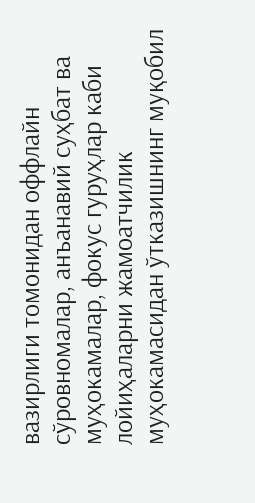вазирлиги томонидан оффлайн сўровномалар, анъанавий суҳбат ва муҳокамалар, фокус гуруҳлар каби лойиҳаларни жамоатчилик муҳокамасидан ўтказишнинг муқобил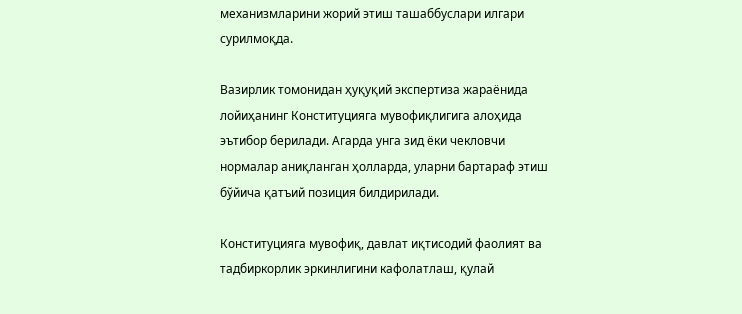механизмларини жорий этиш ташаббуслари илгари сурилмоқда.

Вазирлик томонидан ҳуқуқий экспертиза жараёнида лойиҳанинг Конституцияга мувофиқлигига алоҳида эътибор берилади. Агарда унга зид ёки чекловчи нормалар аниқланган ҳолларда, уларни бартараф этиш бўйича қатъий позиция билдирилади.

Конституцияга мувофиқ, давлат иқтисодий фаолият ва тадбиркорлик эркинлигини кафолатлаш, қулай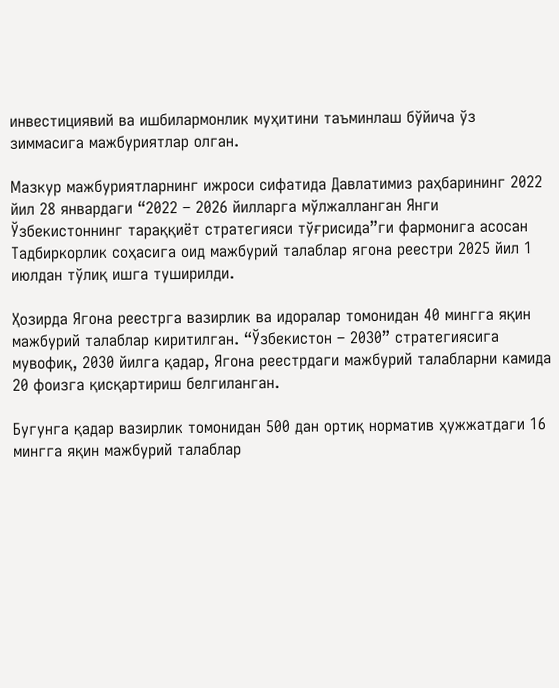инвестициявий ва ишбилармонлик муҳитини таъминлаш бўйича ўз зиммасига мажбуриятлар олган.

Мазкур мажбуриятларнинг ижроси сифатида Давлатимиз раҳбарининг 2022 йил 28 январдаги “2022 – 2026 йилларга мўлжалланган Янги Ўзбекистоннинг тараққиёт стратегияси тўғрисида”ги фармонига асосан Тадбиркорлик соҳасига оид мажбурий талаблар ягона реестри 2025 йил 1 июлдан тўлиқ ишга туширилди.

Ҳозирда Ягона реестрга вазирлик ва идоралар томонидан 40 мингга яқин мажбурий талаблар киритилган. “Ўзбекистон – 2030” стратегиясига мувофиқ, 2030 йилга қадар, Ягона реестрдаги мажбурий талабларни камида 20 фоизга қисқартириш белгиланган.

Бугунга қадар вазирлик томонидан 500 дан ортиқ норматив ҳужжатдаги 16 мингга яқин мажбурий талаблар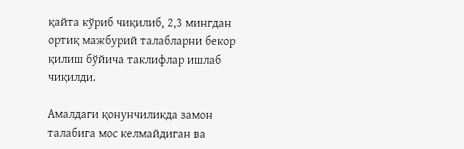қайта кўриб чиқилиб, 2,3 мингдан ортиқ мажбурий талабларни бекор қилиш бўйича таклифлар ишлаб чиқилди.

Амалдаги қонунчиликда замон талабига мос келмайдиган ва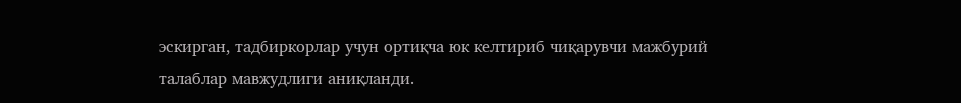эскирган, тадбиркорлар учун ортиқча юк келтириб чиқарувчи мажбурий талаблар мавжудлиги аниқланди.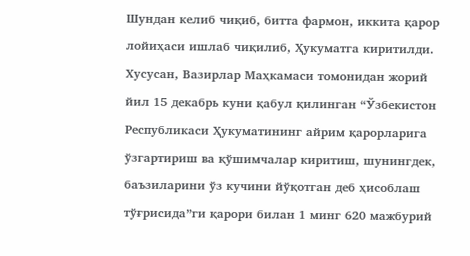Шундан келиб чиқиб, битта фармон, иккита қарор лойиҳаси ишлаб чиқилиб, Ҳукуматга киритилди. Хусусан, Вазирлар Маҳкамаси томонидан жорий йил 15 декабрь куни қабул қилинган “Ўзбекистон Республикаси Ҳукуматининг айрим қарорларига ўзгартириш ва қўшимчалар киритиш, шунингдек, баъзиларини ўз кучини йўқотган деб ҳисоблаш тўғрисида”ги қарори билан 1 минг 620 мажбурий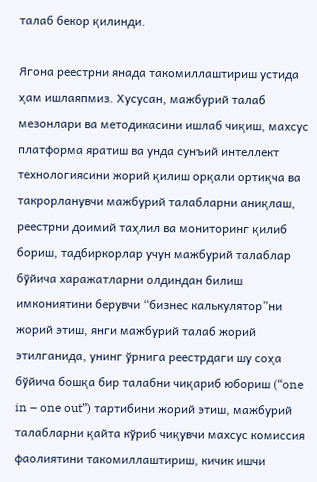талаб бекор қилинди.

Ягона реестрни янада такомиллаштириш устида ҳам ишлаяпмиз. Хусусан, мажбурий талаб мезонлари ва методикасини ишлаб чиқиш, махсус платформа яратиш ва унда сунъий интеллект технологиясини жорий қилиш орқали ортиқча ва такрорланувчи мажбурий талабларни аниқлаш, реестрни доимий таҳлил ва мониторинг қилиб бориш, тадбиркорлар учун мажбурий талаблар бўйича харажатларни олдиндан билиш имкониятини берувчи “бизнес калькулятор”ни жорий этиш, янги мажбурий талаб жорий этилганида, унинг ўрнига реестрдаги шу соҳа бўйича бошқа бир талабни чиқариб юбориш (“one in – one out”) тартибини жорий этиш, мажбурий талабларни қайта кўриб чиқувчи махсус комиссия фаолиятини такомиллаштириш, кичик ишчи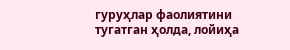гуруҳлар фаолиятини тугатган ҳолда, лойиҳа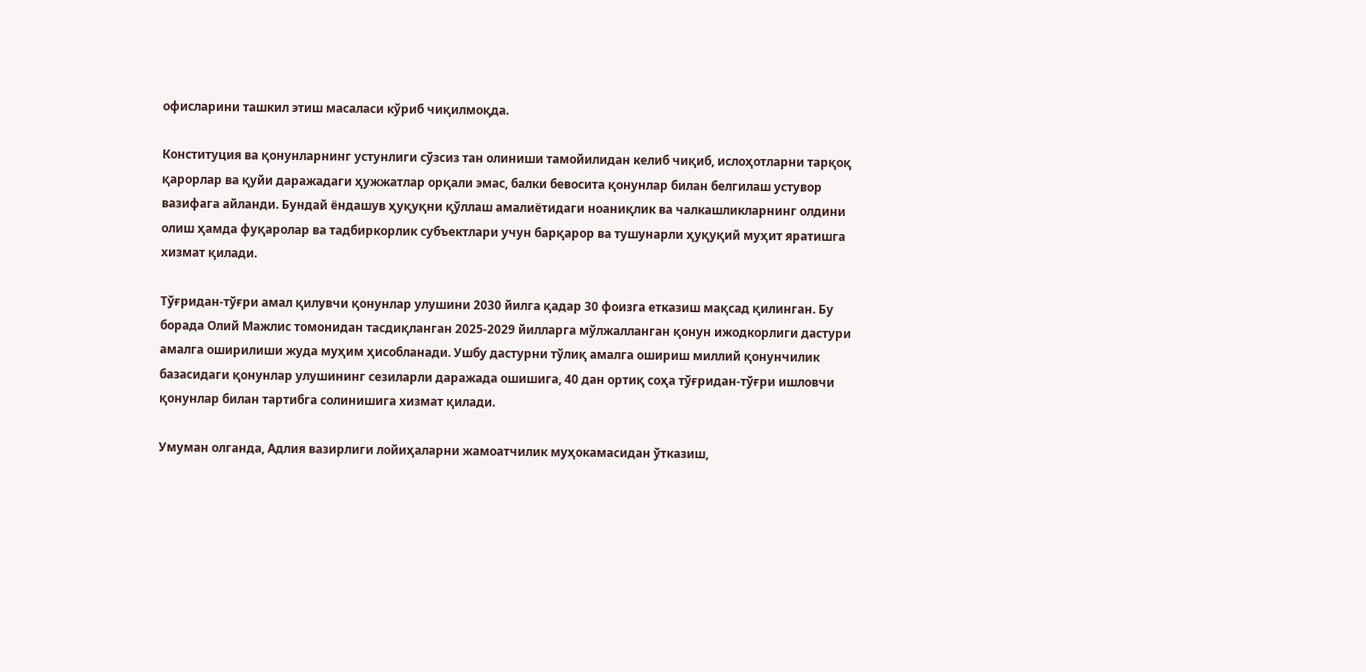офисларини ташкил этиш масаласи кўриб чиқилмоқда.

Конституция ва қонунларнинг устунлиги сўзсиз тан олиниши тамойилидан келиб чиқиб, ислоҳотларни тарқоқ қарорлар ва қуйи даражадаги ҳужжатлар орқали эмас, балки бевосита қонунлар билан белгилаш устувор вазифага айланди. Бундай ёндашув ҳуқуқни қўллаш амалиётидаги ноаниқлик ва чалкашликларнинг олдини олиш ҳамда фуқаролар ва тадбиркорлик субъектлари учун барқарор ва тушунарли ҳуқуқий муҳит яратишга хизмат қилади.

Тўғридан-тўғри амал қилувчи қонунлар улушини 2030 йилга қадар 30 фоизга етказиш мақсад қилинган. Бу борада Олий Мажлис томонидан тасдиқланган 2025-2029 йилларга мўлжалланган қонун ижодкорлиги дастури амалга оширилиши жуда муҳим ҳисобланади. Ушбу дастурни тўлиқ амалга ошириш миллий қонунчилик базасидаги қонунлар улушининг сезиларли даражада ошишига, 40 дан ортиқ соҳа тўғридан-тўғри ишловчи қонунлар билан тартибга солинишига хизмат қилади.

Умуман олганда, Адлия вазирлиги лойиҳаларни жамоатчилик муҳокамасидан ўтказиш,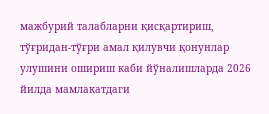мажбурий талабларни қисқартириш, тўғридан-тўғри амал қилувчи қонунлар улушини ошириш каби йўналишларда 2026 йилда мамлакатдаги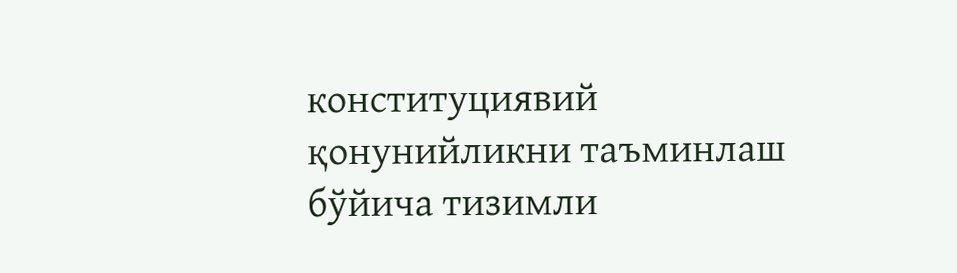конституциявий қонунийликни таъминлаш бўйича тизимли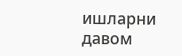ишларни давом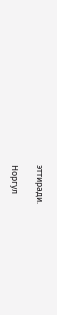эттиради.

Норгул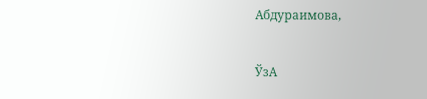Абдураимова,

ЎзА